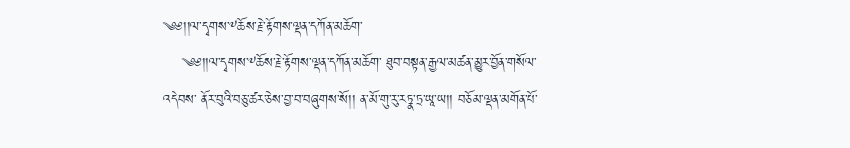༄༅།།ལ་དྭགས་༸ཆོས་རྗེ་རྟོགས་ལྡན་དཀོན་མཆོག་
    ༄༅།།ལ་དྭགས་༸ཆོས་རྗེ་རྟོགས་ལྡན་དཀོན་མཆོག་ ཐུབ་བསྟན་རྒྱལ་མཚན་མྱུར་བྱོན་གསོལ་འདེབས་ ནོར་བུའི་བཅུ་ཚར་ཅེས་བྱ་བ་བཞུགས་སོ།། ན་མོ་གུ་རུ་རཏྣ་ཏྲ་ཡཱ་ཡ།། བཅོམ་ལྡན་མགོན་པོ་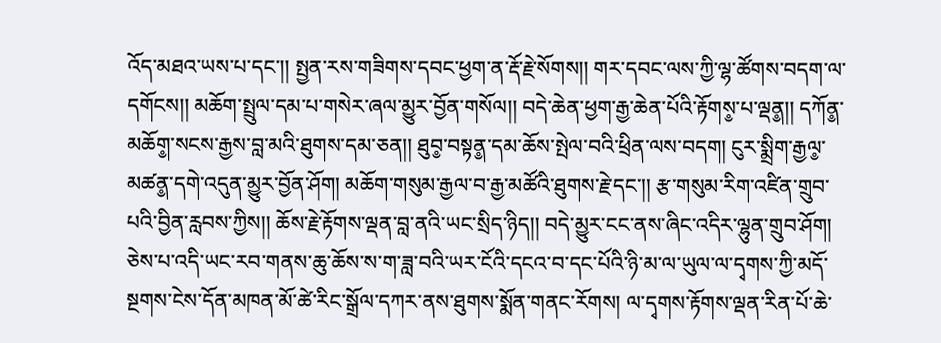འོད་མཐའ་ཡས་པ་དང་།། སྤྱན་རས་གཟིགས་དབང་ཕྱག་ན་རྡོ་རྗེ་སོགས།། གར་དབང་ལས་ཀྱི་ལྷ་ཚོགས་བདག་ལ་དགོངས།། མཆོག་སྤྲུལ་དམ་པ་གསེར་ཞལ་མྱུར་བྱོན་གསོལ།། བདེ་ཆེན་ཕྱག་རྒྱ་ཆེན་པོའི་རྟོགས༵་པ་ལྡན༵།། དཀོན༵་མཆོག༵་སངས་རྒྱས་བླ་མའི་ཐུགས་དམ་ཅན།། ཐུབ༵་བསྟན༵་དམ་ཆོས་སྤེལ་བའི་ཕྲིན་ལས་བདག། ངུར་སྨྲིག་རྒྱལ༵་མཚན༵་དགེ་འདུན་མྱུར་བྱོན་ཤོག། མཆོག་གསུམ་རྒྱལ་བ་རྒྱ་མཚོའི་ཐུགས་རྗེ་དང་།། རྩ་གསུམ་རིག་འཛིན་གྲུབ་པའི་བྱིན་རླབས་ཀྱིས།། ཆོས་རྗེ་རྟོགས་ལྡན་བླ་ནའི་ཡང་སྲིད་ཉིད།། བདེ་མྱུར་ངང་ནས་ཞིང་འདིར་ལྷུན་གྲུབ་ཤོག། ཅེས་པ་འདི་ཡང་རབ་གནས་ཆུ་ཆོས་ས་ག་ཟླ་བའི་ཡར་ངོའི་དངའ་བ་དང་པོའི་ཉི་མ་ལ་ཡུལ་ལ་དྭགས་ཀྱི་མདོ་སྔགས་ངེས་དོན་མཁན་མོ་ཚེ་རིང་སྒྲོལ་དཀར་ནས་ཐུགས་སྨོན་གནང་རོགས། ལ་དྭགས་རྟོགས་ལྡན་རིན་པོ་ཆེ་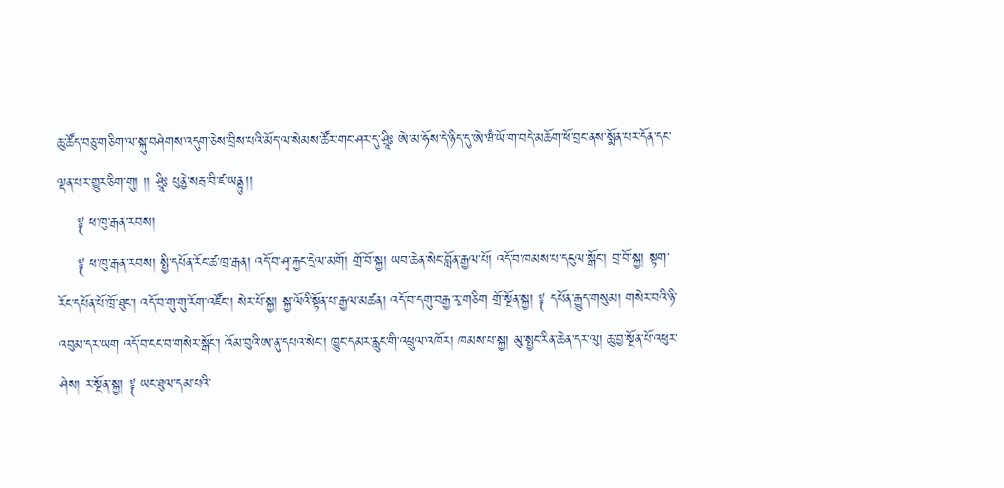ཆུ་ཚོད་བཅུ་གཅིག་ལ་སྐུ་བཤེགས་འདུག་ཅེས་བྲིས་པའི་མོད་ལ་སེམས་ཚོར་གང་ཤར་དུ་ཤྲཱིཿ ཨེ་མ་ཧོས་དེ་ཉིད་དུ་ཨེ་ཝྃ་ཡོ་ག་བདེ་མཆོག་ཕོ་བྲང་ནས་སྨོན་པར་དོན་དང་ལྡན་པར་གྱུར་ཅིག་གུ། །། ཤྲཱིཿ པུནྱེ་སརྦ་བི་ཛ་ཡནྟུ།།
    ༈ ཕ་ཁུ་རྒན་རབས།
    ༈ ཕ་ཁུ་རྒན་རབས། སྤྱི་དཔོན་རོང་ཚ་ཁྲ་རྒན། འདོ་བ་ཤྭ་རྐྱང་དྲེལ་མགོ། གྲོ་བོ་སྐྱ། ཡབ་ཆེན་སེང་བློན་རྒྱལ་པོ། འདོ་བ་ཁམས་པ་དངུལ་སྒོང་། བྲ་བོ་སྐྱ། སྟག་རོང་དཔོན་པོ་ཁྲོ་ཐུང་། འདོ་བ་གུ་གུ་རོག་འཛོང་། སེར་པོ་སྐྱ། སྐྱ་ལོའི་སྟོན་པ་རྒྱལ་མཚན། འདོ་བ་དགུ་བརྒྱ་རྭ་གཅིག གྲོ་སྔོན་སྐྱ། ༈ དཔོན་རྒྱུད་གསུམ། གསེར་བའི་ཉི་འབུམ་དར་ཡག འདོ་བ་ངང་བ་གསེར་སྒོང་། འོམ་བུའི་ཨ་ནུ་དཔའ་སེང་། ཁྱུང་དམར་རླུང་གི་འཕྲུལ་འཁོར། ཁམས་པ་སྐྱ། མུ་སྤྱང་རིན་ཆེན་དར་ལུ། ཆུ་བྱ་སྔོན་པོ་འཕུར་ཤེས། ར་སྔོན་སྐྱ། ༈ ཡང་ཐུལ་དམ་པའི་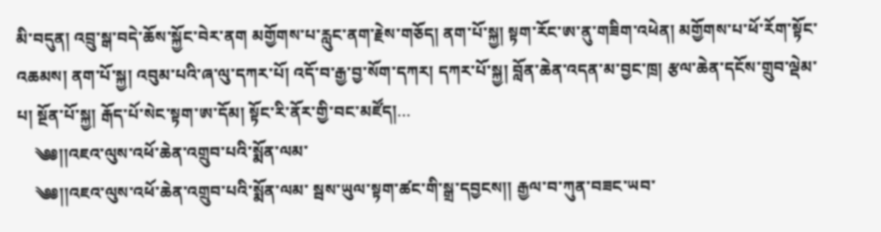མི་བདུན། འབྲུ་སྒ་བདེ་ཆོས་སྐྱོང་བེར་ནག མགྱོགས་པ་རླུང་ནག་རྗེས་གཅོད། ནག་པོ་སྐྱ། སྟག་རོང་ཨ་ནུ་གཟིག་འཕེན། མགྱོགས་པ་ཕོ་རོག་སྟོང་འཆམས། ནག་པོ་སྐྱ། འབུམ་པའི་ཞ་ལུ་དཀར་པོ། འདོ་བ་རྒྱ་བྱ་སོག་དཀར། དཀར་པོ་སྐྱ། བློན་ཆེན་འདན་མ་བྱང་ཁྲ། རྩལ་ཆེན་དངོས་གྲུབ་ལྡེམ་པ། སྔོན་པོ་སྐྱ། རྒོད་པོ་སེང་སྟག་ཨ་དོམ། སྟོང་རི་ནོར་གྱི་བང་མཛོད།…
    ༄༅།།འཇའ་ལུས་འཕོ་ཆེན་འགྲུབ་པའི་སྨོན་ལམ་
    ༄༅།།འཇའ་ལུས་འཕོ་ཆེན་འགྲུབ་པའི་སྨོན་ལམ་ སྦས་ཡུལ་སྟག་ཚང་གི་སྒྲ་དབྱངས།། རྒྱལ་བ་ཀུན་བཟང་ཡབ་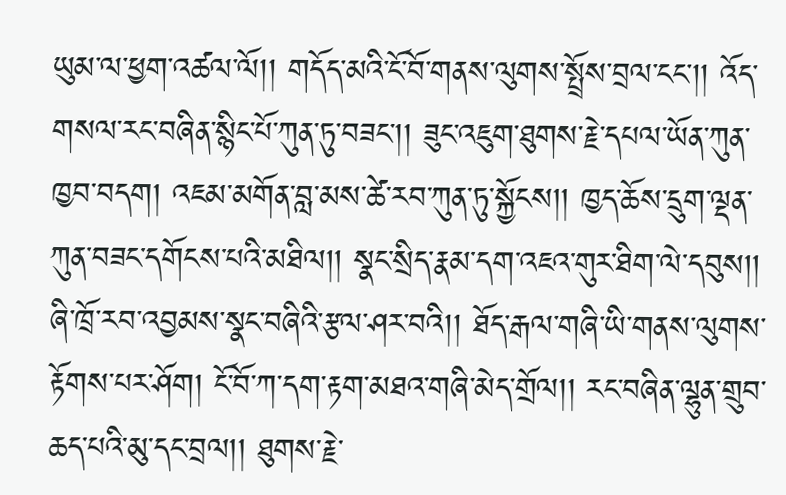ཡུམ་ལ་ཕྱག་འཚལ་ལོ།། གདོད་མའི་ངོ་བོ་གནས་ལུགས་སྤྲོས་བྲལ་ངང་།། འོད་གསལ་རང་བཞིན་སྙིང་པོ་ཀུན་ཏུ་བཟང་།། ཟུང་འཇུག་ཐུགས་རྗེ་དཔལ་ཡོན་ཀུན་ཁྱབ་བདག། འཇམ་མགོན་བླ་མས་ཚེ་རབ་ཀུན་ཏུ་སྐྱོངས།། ཁྱད་ཆོས་དྲུག་ལྡན་ཀུན་བཟང་དགོངས་པའི་མཐིལ།། སྣང་སྲིད་རྣམ་དག་འཇའ་གུར་ཐིག་ལེ་དབུས།། ཞི་ཁྲོ་རབ་འབྱམས་སྣང་བཞིའི་རྩལ་ཤར་བའི།། ཐོད་རྒལ་གཞི་ཡི་གནས་ལུགས་རྟོགས་པར་ཤོག། ངོ་བོ་ཀ་དག་རྟག་མཐའ་གཞི་མེད་གྲོལ།། རང་བཞིན་ལྷུན་གྲུབ་ཆད་པའི་མུ་དང་བྲལ།། ཐུགས་རྗེ་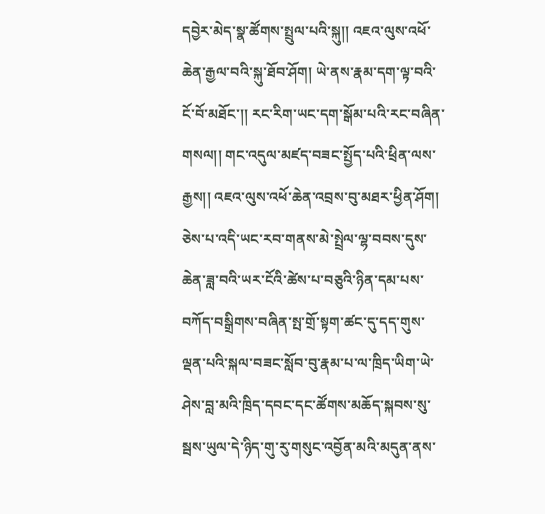དབྱེར་མེད་སྣ་ཚོགས་སྤྲུལ་པའི་སྐུ།། འཇའ་ལུས་འཕོ་ཆེན་རྒྱལ་བའི་སྐུ་ཐོབ་ཤོག། ཡེ་ནས་རྣམ་དག་ལྟ་བའི་ངོ་བོ་མཐོང་།། རང་རིག་ཡང་དག་སྒོམ་པའི་རང་བཞིན་གསལ།། གང་འདུལ་མཛད་བཟང་སྤྱོད་པའི་ཕྲིན་ལས་རྒྱས།། འཇའ་ལུས་འཕོ་ཆེན་འབྲས་བུ་མཐར་ཕྱིན་ཤོག། ཅེས་པ་འདི་ཡང་རབ་གནས་མེ་སྤྲེལ་ལྷ་བབས་དུས་ཆེན་ཟླ་བའི་ཡར་ངོའི་ཚེས་པ་བཅུའི་ཉིན་དམ་པས་བཀོད་བསྒྲིགས་བཞིན་སྤ་གྲོ་སྟག་ཚང་དུ་དད་གུས་ལྡན་པའི་སྐལ་བཟང་སློབ་བུ་རྣམ་པ་ལ་ཁྲིད་ཡིག་ཡེ་ཤེས་བླ་མའི་ཁྲིད་དབང་དང་ཚོགས་མཆོད་སྐབས་སུ་སྦས་ཡུལ་དེ་ཉིད་གུ་རུ་གསུང་འབྱོན་མའི་མདུན་ནས་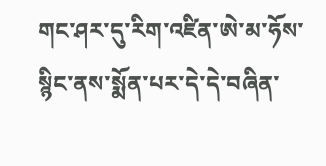གང་ཤར་དུ་རིག་འཛིན་ཨེ་མ་ཧོས་སྙིང་ནས་སྨོན་པར་དེ་དེ་བཞིན་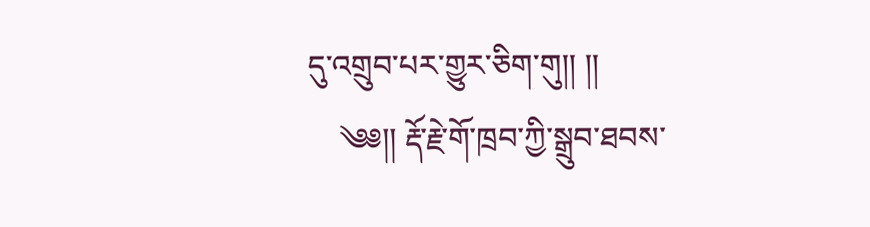དུ་འགྲུབ་པར་གྱུར་ཅིག་གུ།། །།
    ༄༅།། རྡོ་རྗེ་གོ་ཁྲབ་ཀྱི་སྒྲུབ་ཐབས་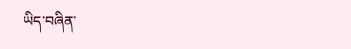ཡིད་བཞིན་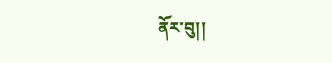ནོར་བུ།།